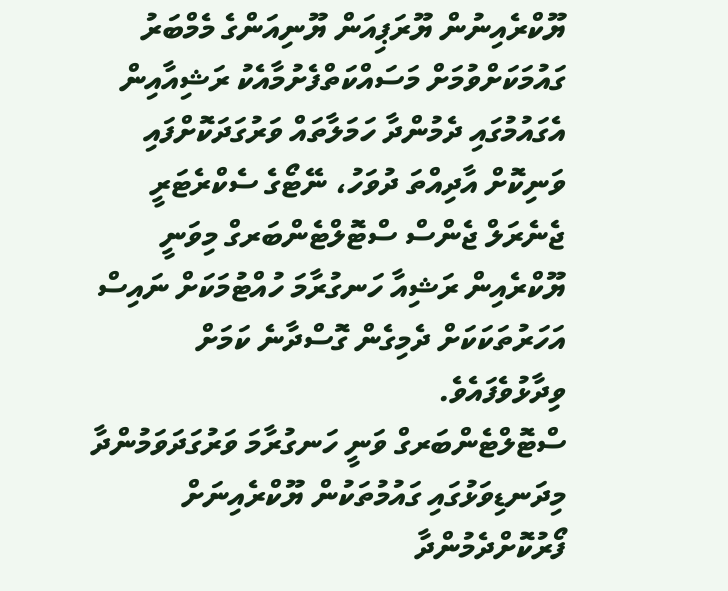ޔޫކްރެއިނުން ޔޫރަޕިއަން ޔޫނިއަންގެ މެމްބަރު ގައުމަކަށްވުމަށް މަސައްކަތްފެށުމާއެކު ރަޝިއާއިން އެގައުމުގައި ދެމުންދާ ހަމަލާތައް ވަރުގަދަކޮށްފައި ވަނިކޮށް އާދިއްތަ ދުވަހު، ނޭޓޯގެ ސެކްރެޓަރީ ޖެނެރަލް ޖެންސް ސްޓޮލްޓެންބަރގް މިވަނީ ޔޫކްރެއިން ރަޝިއާ ހަނގުރާމަ ހުއްޓުމަކަށް ނައިސް އަހަރުތަކަކަށް ދެމިގެން ގޮސްދާނެ ކަމަށް ވިދާޅުވެފައެވެ.
ސްޓޮލްޓެންބަރގް ވަނީ ހަނގުރާމަ ވަރުގަދަވަމުންދާ މިދަނޑިވަޅުގައި ގައުމުތަކުން ޔޫކްރެއިނަށް ފޯރުކޮށްދެމުންދާ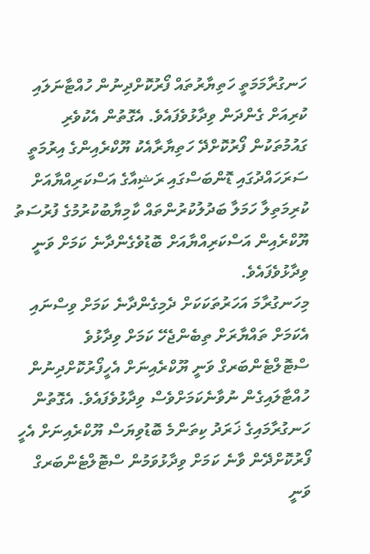ހަނގުރާމަމަތީ ހަތިޔާރުތައް ފޯރުކޮށްދިނުން ހުއްޓާނަލައި ކުރިއަށް ގެންދަން ވިދާޅުވެފައެވެ. އެގޮތުން އެކުވެރި ގައުމުތަކުން ފޯރުކޮށްދޭ ހަތިޔާރާއެކު ޔޫކްރެއިންގެ އިރުމަތީ ސަރަހައްދުގައި ޑޮންބަސްގައި ރަޝިއާގެ އަސްކަރިއްޔާއަށް ކުރިމަތިލާ ހަމަލާ ބަދުލުކުރުންތައް ކާމިޔާބުކުރުމުގެ ފުރުސަތު ޔޫކްރެއިން އަސްކަރިއްޔާއަށް ބޮޑުވެގެންދާނެ ކަމަށް ވަނީ ވިދާޅުވެފައެވެ.
މިހަނގުރާމަ އަހަރުތަކަކަށް ދެމިގެންދާނެ ކަމަށް ވިސްނައި އެކަމަށް ތައްޔާރަށް ތިބެންޖެހޭ ކަމަށް ވިދާޅުވެ ސްޓޮލްޓެންބަރގް ވަނީ ޔޫކްރެއިނަށް އެހީފޯރުކޮށްދިނުން ހުއްޓާލައިގެން ނުވާނެކަމަށްވެސް ވިދާޅުވެފައެވެ. އެގޮތުން ހަނގުރާމައިގެ ޚަރަދު ކިތަންމެ ބޮޑުވިޔަސް ޔޫކްރެއިނަށް އެހީ ފޯރުކޮށްދޭން ވާނެ ކަމަށް ވިދާޅުވަމުން ސްޓޮލްޓެންބަރގް ވަނީ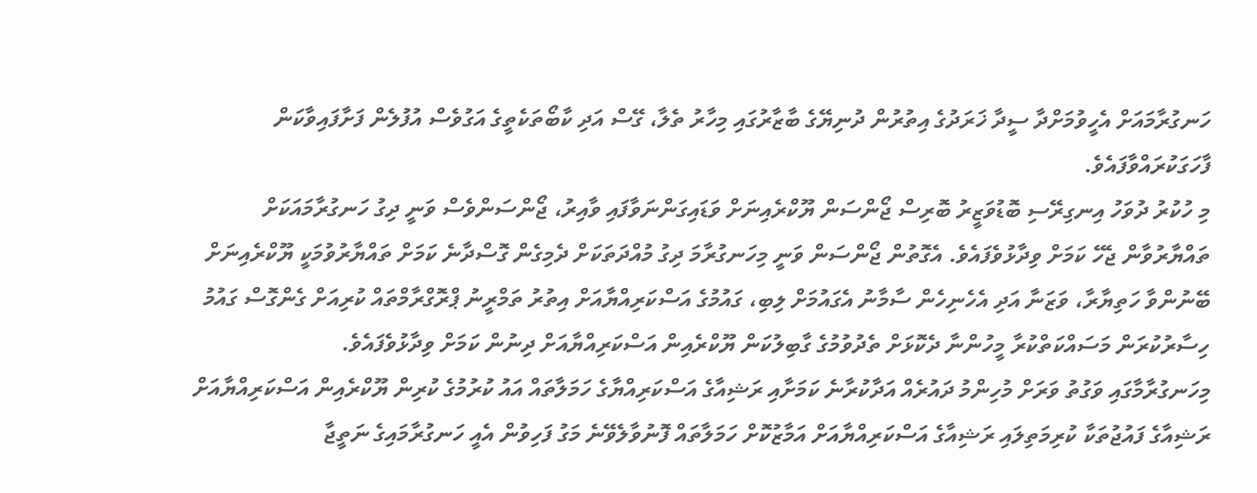ހަނގުރާމައަށް އެހީވުމަށްދާ ސީދާ ޚަރަދުގެ އިތުރުން ދުނިޔޭގެ ބާޒާރުގައި މިހާރު ތެލާ، ގޭސް އަދި ކާބޯތަކެތީގެ އަގުވެސް އުފުލެން ފަށާފައިވާކަން ފާހަގަކުރައްވާފައެވެ.
މި ހުކުރު ދުވަހު އިނގިރޭސި ބޮޑުވަޒީރު ބޮރިސް ޖޯންސަން ޔޫކްރެއިނަށް ވަޑައިގަންނަވާފައި ވާއިރު، ޖޯންސަންވެސް ވަނީ ދިގު ހަނގުރާމައަކަށް ތައްޔާރުވާން ޖެހޭ ކަމަށް ވިދާޅުވެފައެވެ. އެގޮތުން ޖޯންސަން ވަނީ މިހަނގުރާމަ ދިގު މުއްދަތަކަށް ދެމިގެން ގޮސްދާނެ ކަމަށް ތައްޔާރުވުމަކީ ޔޫކްރެއިނަށް ބޭނުންވާ ހަތިޔާރާ، ވަޒަނާ އަދި އެހެނިހެން ސާމާނު އެގައުމަށް ލިބި، ގައުމުގެ އަސްކަރިއްޔާއަށް އިތުރު ތަމްރީނު ޕްރޮގްރާމްތައް ކުރިއަށް ގެންގޮސް ގައުމު ހިސާރުކުރަން މަސައްކަތްކުރާ މީހުންނާ ދެކޮޅަށް ތެދުވުމުގެ ގާބިލުކަން ޔޫކްރެއިން އަސްކަރިއްޔާއަށް ދިނުން ކަމަށް ވިދާޅުވެފައެވެ.
މިހަނގުރާމާގައި ވަގުތު ވަރަށް މުހިންމު ދައުރެއް އަދާކުރާނެ ކަމަށާއި ރަޝިއާގެ އަސްކަރިއްޔާގެ ހަމަލާތައް އައު ކުރުމުގެ ކުރިން ޔޫކްރެއިން އަސްކަރިއްޔާއަށް ރަޝިއާގެ ފައުޖުތަކާ ކުރިމަތިލައި ރަޝިއާގެ އަސްކަރިއްޔާއަށް އަމާޒުކޮށް ހަމަލާތައް ފޮނުވާލެވޭނެ މަގު ފަހިވުން އެއީ ހަނގުރާމައިގެ ނަތީޖާ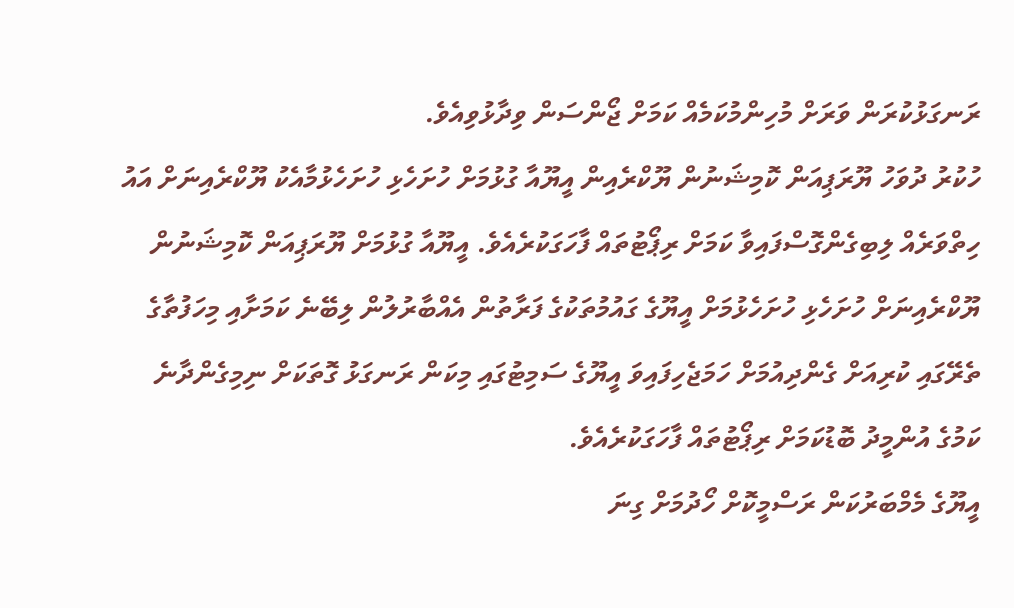ރަނގަޅުކުރަން ވަރަށް މުހިންމުކަމެއް ކަމަށް ޖޯންސަން ވިދާޅުވިއެވެ.
ހުކުރު ދުވަހު ޔޫރަޕިއަން ކޮމިޝަނުން ޔޫކްރެއިން އީޔޫއާ ގުޅުމަށް ހުށަހެޅި ހުށަހެޅުމާއެކު ޔޫކްރެއިނަށް އައު ހިތްވަރެއް ލިބިގެންގޮސްފައިވާ ކަމަށް ރިޕޯޓުތައް ފާހަގަކުރެއެވެ. އީޔޫއާ ގުޅުމަށް ޔޫރަޕިއަން ކޮމިޝަނުން ޔޫކްރެއިނަށް ހުށަހެޅި ހުށަހެޅުމަށް އީޔޫގެ ގައުމުތަކުގެ ފަރާތުން އެއްބާރުލުން ލިބޭނެ ކަމަށާއި މިހަފުތާގެ ތެރޭގައި ކުރިއަށް ގެންދިއުމަށް ހަމަޖެހިފައިވަ އީޔޫގެ ސަމިޓުގައި މިކަން ރަނގަޅު ގޮތަކަށް ނިމިގެންދާނެ ކަމުގެ އުންމީދު ބޮޑުކަމަށް ރިޕޯޓުތައް ފާހަގަކުރެއެވެ.
އީޔޫގެ މެމްބަރުކަން ރަސްމީކޮށް ހޯދުމަށް ގިނަ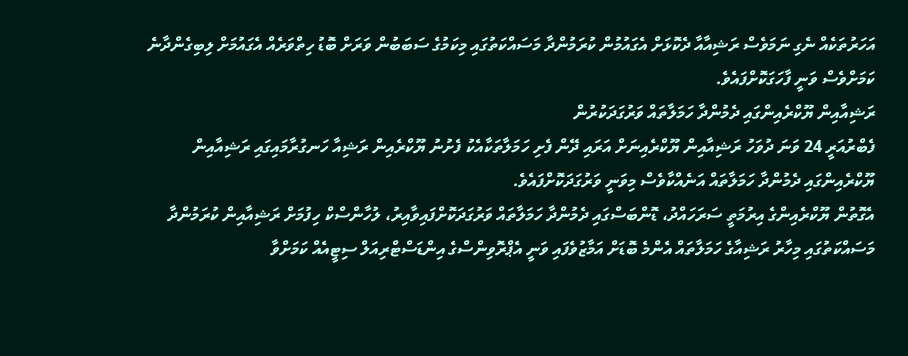އަހަރުތަކެއް ނެގި ނަމަވެސް ރަޝިއާއާ ދެކޮޅަށް އެގައުމުން ކުރަމުންދާ މަސައްކަތުގައި މިކަމުގެ ސަބަބުން ވަރަށް ބޮޑު ހިތްވަރެއް އެގައުމަށް ލިބިގެންދާނެ ކަމަށްވެސް ވަނީ ފާހަގަކޮށްފައެވެ.
ރަޝިއާއިން ޔޫކްރެއިންގައި ދެމުންދާ ހަމަލާތައް ވަރުގަދަކުރުން
ފެބްރުއަރީ 24 ވަނަ ދުވަހު ރަޝިއާއިން ޔޫކްރެއިނަށް އަރައި ދޭން ފެށި ހަމަލާތަކާއެކު ފެށުނު ޔޫކްރެއިން ރަޝިއާ ހަނގުރާމައިގައި ރަޝިއާއިން ޔޫކްރެއިންގައި ދެމުންދާ ހަމަލާތައް އަނެއްކާވެސް މިވަނީ ވަރުގަދަކޮށްފައެވެ.
އެގޮތުން ޔޫކްރެއިންގެ އިރުމަތީ ސަރަހައްދު، ޑޮންބަސްގައި ދެމުންދާ ހަމަލާތައް ވަރުގަދަކޮށްފައިވާއިރު، ލުހާންސްކް ހިފުމަށް ރަޝިއާއިން ކުރަމުންދާ މަސައްކަތުގައި މިހާރު ރަޝިއާގެ ހަމަލާތައް އެންމެ ބޮޑަށް އަމާޒުވެފައި ވަނީ އެޕްރޮވިންސްގެ އިންޑަސްޓްރިއަލް ސިޓީއެއް ކަމަށްވާ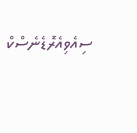ސިއެވިއެރޮޑެނެސްކް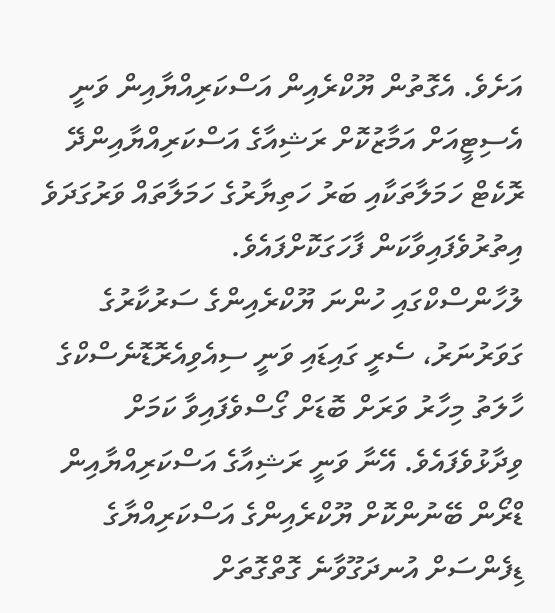އަށެވެ. އެގޮތުން ޔޫކްރެއިން އަސްކަރިއްޔާއިން ވަނީ އެސިޓީއަށް އަމާޒުކޮށް ރަޝިއާގެ އަސްކަރިއްޔާއިންދޭ ރޮކެޓް ހަމަލާތަކާއި ބަރު ހަތިޔާރުގެ ހަމަލާތައް ވަރުގަދަވެ އިތުރުވެފައިވާކަން ފާހަގަކޮށްފައެވެ.
ލުހާންސްކްގައި ހުންނަ ޔޫކްރެއިންގެ ސަރުކާރުގެ ގަވަރުނަރު، ސެރީ ގައިޑައި ވަނީ ސިއެވިއެރޮޑޮނެސްކްގެ ހާލަތު މިހާރު ވަރަށް ބޮޑަށް ގޯސްވެފައިވާ ކަމަށް ވިދާޅުވެފައެވެ. އޭނާ ވަނީ ރަޝިއާގެ އަސްކަރިއްޔާއިން ޑްރޯން ބޭނުންކޮށް ޔޫކްރެއިންގެ އަސްކަރިއްޔާގެ ޑިފެންސަށް އުނދަގޫވާނެ ގޮތްގޮތަށް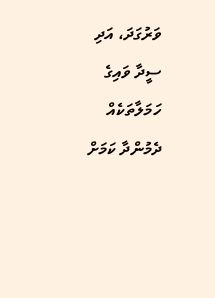ވަރުގަދަ، އަދި ސީދާ ވައިގެ ހަމަލާތަކެއް ދެމުންދާ ކަމަށް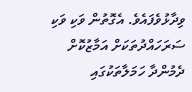ވިދާޅުވެފައެވެ. އެގޮތުން ވަކި ވަކި ސަރަހައްދުތަކަށް އަމާޒުކޮށް ދެމުންދާ ހަމަލާތަކުގައި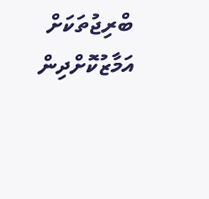ބްރިޖުތަކަށް އަމާޒުކޮށްދިން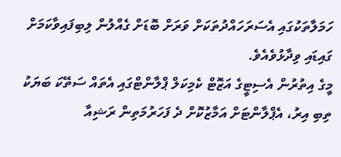ހަމަލާތަކުގައި އެސަރަހައްދުތަކަށް ވަރަށް ބޮޑަށް ގެއްލުން ލިބިފައިވާކަމަށް ގައިޑައި ވިދާޅުވެއެވެ.
މީގެ އިތުރުން އެސިޓީގެ އަޒޮޓް ކެމިކަލް ޕްލާންޓްގައި އެތައް ސަތޭކަ ބަޔަކު ތިބި އިރު، އެޕްލާންޓަށް އަމާޒުކޮށް ދެ ފަހަރުމަތިން ރަޝިއާ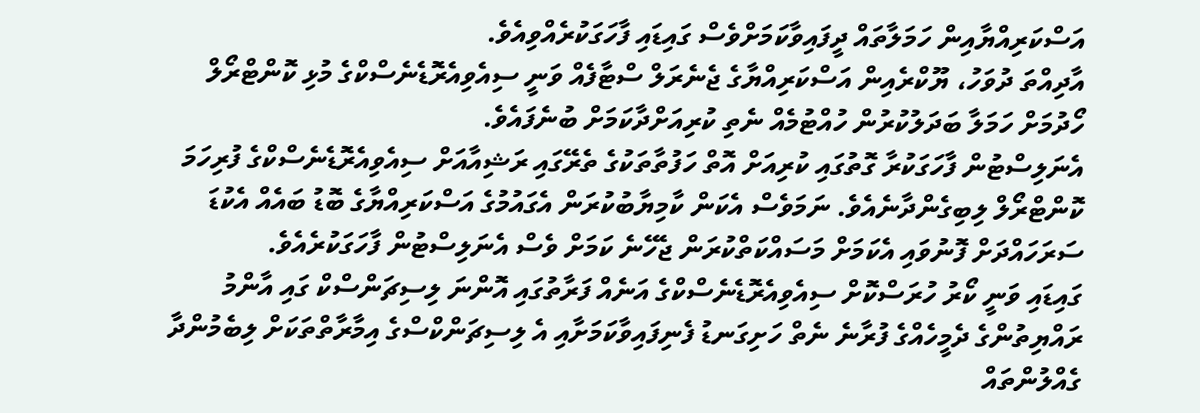އަސްކަރިއްޔާއިން ހަމަލާތައް ދީފައިވާކަމަށްވެސް ގައިޑައި ފާހަގަކުރެއްވިއެވެ.
އާދިއްތަ ދުވަހު، ޔޫކްރެއިން އަސްކަރިއްޔާގެ ޖެނެރަލް ސްޓާފެއް ވަނީ ސިއެވިއެރޮޑެނެސްކްގެ މުޅި ކޮންޓްރޯލް ހޯދުމަށް ހަމަލާ ބަދަލުކުރުން ހުއްޓުމެއް ނެތި ކުރިއަށްދާކަމަށް ބުނެފައެވެ.
އެނަލިސްޓުން ފާހަގަކުރާ ގޮތުގައި ކުރިއަށް އޮތް ހަފުތާތަކުގެ ތެރޭގައި ރަޝިއާއަށް ސިއެވިއެރޮޑެނެސްކްގެ ފުރިހަމަ ކޮންޓްރޯލް ލިބިގެންދާނެއެވެ. ނަމަވެސް އެކަން ކާމިޔާބުކުރަން އެގައުމުގެ އަސްކަރިއްޔާގެ ބޮޑު ބައެއް އެކުޑަ ސަރަހައްދަށް ފޮނުވައި އެކަމަށް މަސައްކަތްކުރަން ޖެހޭނެ ކަމަށް ވެސް އެނަލިސްޓުން ފާހަގަކުރެއެވެ.
ގައިޑައި ވަނީ ކޯރު ހުރަސްކޮށް ސިއެވިއެރޮޑެނެސްކްގެ އަނެއް ފަރާތުގައި އޮންނަ ލިސިޗަންސްކް ގައި އާންމު ރައްޔިތުންގެ ދެމީހެއްގެ ފުރާނެ ނެތް ހަށިގަނޑު ފެނިފައިވާކަމަށާއި އެ ލިސިޗަންކްސްގެ އިމާރާތްތަކަށް ލިބެމުންދާ ގެއްލުންތައް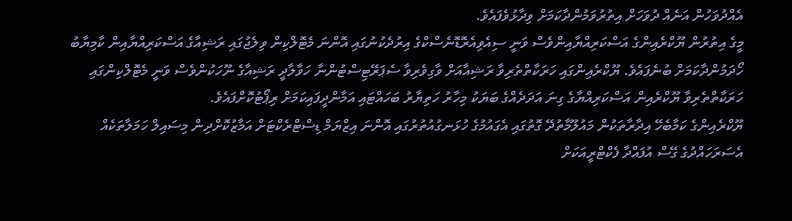އެއްދުވަހުން އަނެއް ދުވަހަށް އިތުރުވަމުންދާކަމަށް ވިދާޅުވެފައެވެ.
މީގެ އިތުރުން ޔޫކްރެއިންގެ އަސްކަރިއްޔާއިންވެސް ވަނީ ސިއެވިއެރޮޑޮނެސްކްގެ އިރުދެކުނުގައި އޮންނަ މެޓޮލްކިން ވިލެޖުގައި ރަޝިއާގެ އަސްކަރިއްޔާއިން ކާމިޔާބު ހޯދަމުންދާކަމަށް ބުނެފައެވެ. ޔޫކްރެއިންގައި ހަރަކާތްތެރިވާ ރަޝިއާއަށް ވާގިވެރިވާ ސެޕަރޭޓިސްޓުންނާ ހަވާލާދީ ރަޝިއާގެ ނޫހަކުންވެސް ވަނީ މެޓޮލްކިންގައި ހަރަކާތްތެރިވާ ޔޫކްރެއިން އަސްކަރިއްޔާގެ ގިނަ އަދަދެއްގެ ބަޔަކު މިހާރު ހަތިޔާރު ބަހައްޓައި އަމާންދީފައިކަމަށް ރިޕޯޓުކޮށްފައެވެ.
ޔޫކްރެއިންގެ ކަމާބެހޭ އިދާރާތަކުން މައުލޫމާތުދޭ ގޮތުގައި އެގައުމުގެ ހުޅަނގުއުތުރުގައި އޮންނަ އިޒްޔަމް ޑިސްޓްރެކްޓަށް އަމާޒުކޮށްދިން މިސައިލް ހަމަލާތަކެއް އެސަރަހައްދުގެ ގޭސް އުފައްދާ ފެކްޓްރީއަކަށް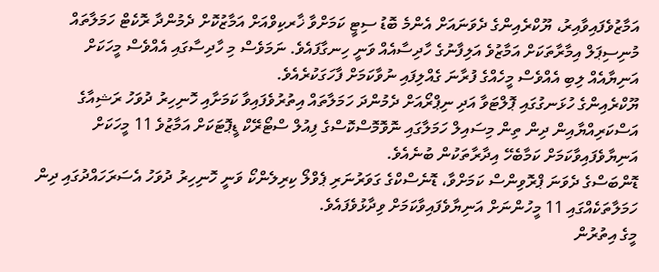އަމާޒުވެފައިވާއިރު، ޔޫކްރެއިންގެ ދެވަނައަށް އެންމެ ބޮޑު ސިޓީ ކަމަށްވާ ޚާރކިވްއަށް އަމާޒުކޮށް ދެމުންދާ ރޮކެޓް ހަމަލާތައް މުނިސިޕަލް އިމާރާތަކަށް އަމާޒުވެ އަލިފާނުގެ ހާދިސާއެއް ވަނީ ހިނގާފައެވެ. ނަމަވެސް މި ހާދިސާގައި އެއްވެސް މީހަކަށް އަނިޔާއެއް ލިބި އެއްވެސް މީހެއްގެ ފުރާނަ ގެއްލިފައި ނުވާކަމަށް ފާހަގަކުރެއެވެ.
ޔޫކްރެއިންގެ ހުޅަނގުގައި ޕޮލްޓަވާ އަދި ނިޕްރޯއަށް ދެމުންދަ ހަމަލާތައް އިތުރުވެފައިވާ ކަމަށާއި ހޮނިހިރު ދުވަހު ރަޝިއާގެ އަސްކަރިއްޔާއިން ދިން ތިން މިސައިލް ހަމަލާގައި ނޮވޮމޮސްކޮސްގެ ފިއުލް ސްޓޯރޭކް ޑީޕޮޓަކަށް އަމާޒުވެ 11 މީހަކަށް އަނިޔާވެފައިވާކަމަށް ކަމާބެހޭ އިދާރާތަކުން ބުނެއެވެ.
ޑޮންބަސްގެ ދެވަނަ ޕްރޮވިންސް ކަމަށްވާ، ޑޮނެސްކްގެ ގަވަރުނަރި ޕެވްލޯ ކިރިލެންކޯ ވަނީ ހޮނިހިރު ދުވަހު އެސަރަހައްދުގައި ދިން ހަމަލާތަކެއްގައި 11 މީހުންނަށް އަނިޔާވެފައިވާކަމަށް ވިދާޅުވެފައެވެ.
މީގެ އިތުރުން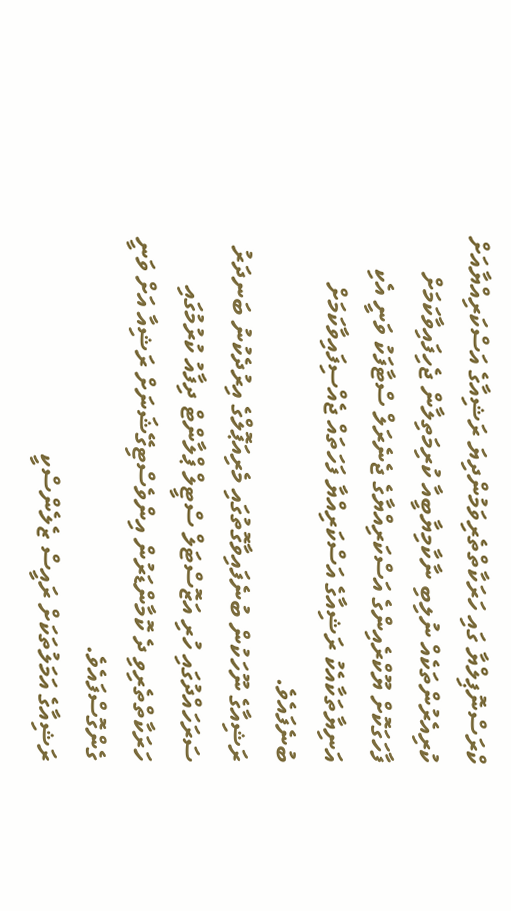ކްރަސްނޮޕިލްޔާ ގައި ހަރަކާތްތެރިވަމުންދިޔަ ރަޝިއާގެ އަސްކަރިއްޔާއަށް ކުރިއެރުންތަކެއް ނުލިބި ނާކާމިޔާބީއާ ކުރިމަތިލާން ޖެހިފައިވާކަމަށް ފާހަގަކޮށް ޔޫކްރެއިންގެ އަސްކަރިއްޔާގެ ޖެނެރަލް ސްޓާފަކު ވަނީ އެކި އަނިޔާތަކާއެކު ރަޝިއާގެ އަސްކަރިއްޔާ ފަހަތައް ޖެއްސިފައިވާކަމަށް ބުނެފައެވެ.
ރަޝިއާގެ ނޫހަކުން ބުނެފައިވާގޮތުގައި މެރިއަޕޮލްގެ އިރުދެކުނު ބަނދަރު ސަރަހައްދުގައި ހުރި އަޒޮސްޓަލް ސްޓީލް ޕްލާންޓް ދިފާއު ކުރުމުގައި ހަރަކާތްތެރިވި ދެ ކޮމާންޑަރުން އިންވެސްޓިގޭޝަނަށް ރަޝިއާ އަށް ވަނީ ގެންގޮސްފައެވެ.
ރަޝިއާގެ އަމަލުތަކަށް ރައީސް ޒެލެންސްކީ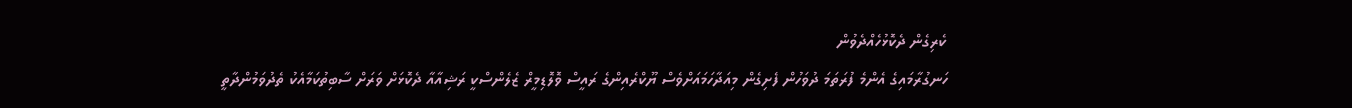ކެރިގެން ދެކޮޅުހެއްދެވުން
ހަނގުރާމައިގެ އެންމެ ފުރަތަމަ ދުވަހުން ފެށިގެން މިއަދާހަމައަށްވެސް ޔޫކްރެއިންގެ ރައީސް ވޮލޮޑިމީރް ޒެލެންސްކީ ރަޝިއާއާ ދެކޮޅަށް ވަރަށް ސާބިތުކަމާއެކު ތެދުވަމުންދާތީ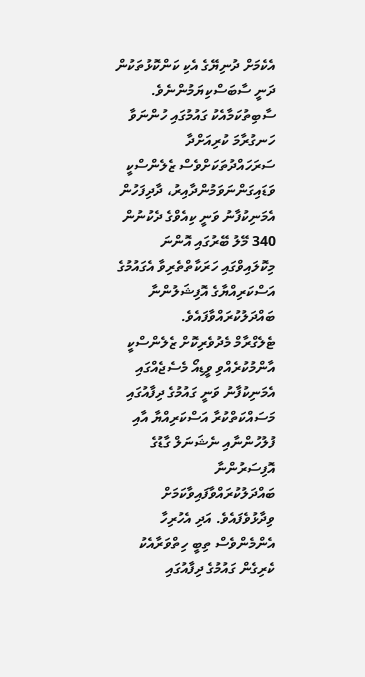އެކެމަށް ދުނިޔޭގެ އެކި ކަންކޮޅުތަކުން ދަނީ ސާބަސްކިޔަމުންނެވެ. ސާބިތުކަމާއެކު ގައުމުގައި ހުންނަވާ ހަނގުރާމަ ކުރިއަށްދާ ސަރަހައްދުތަކަށްވެސް ޒެލެންސްކީ ވަޑައިގަންނަވަމުންދާއިރު، ދާދިފަހުން އެމަނިކުފާނު ވަނީ ކިއެވްގެ ދެކުނުން 340 މޭލު ބޭރުގައި އޮންނަ މިކޮލައިވްގައި ހަރަކާތްތެރިވާ އެގައުމުގެ އަސްކަރިއްޔާގެ އޮފިޝަލުންނާ ބައްދަލުކުރައްވާފައެވެ.
ޓެލެގްރާމް މެދުވެރިކޮށް ޒެލެންސްކީ އާންމުކުރެއްވި ވީޑިއޯ މެސެޖެއްގައި އެމަނިކުފާނު ވަނީ ގައުމުގެ ދިފާއުގައި މަސައްކަތްކުރާ އަސްކަރިއްޔާ އާއި ފުލުހުންނާއި ނެޝަނަލް ގާޑުގެ އޮފިސަރުންނާ ބައްދަލުކުރައްވާފައިވާކަމަށް ވިދާޅުވެފައެވެ. އަދި އެހުރިހާ އެންމެންވެސް ތިބީ ހިތްވަރާއެކު ކެރިގެން ގައުމުގެ ދިފާއުގައި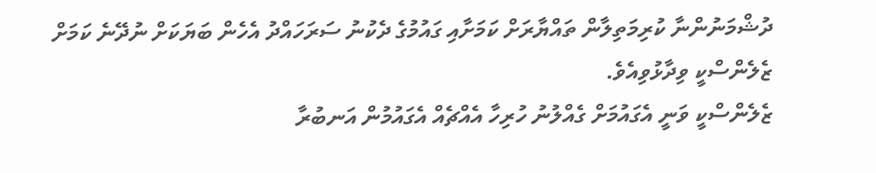ދުޝްމަނުންނާ ކުރިމަތިލާން ތައްޔާރަށް ކަމަށާއި ގައުމުގެ ދެކުނު ސަރަހައްދު އެހެން ބަޔަކަށް ނުދޭނެ ކަމަށް ޒެލެންސްކީ ވިދާޅުވިއެވެ.
ޒެލެންސްކީ ވަނީ އެގައުމަށް ގެއްލުނު ހުރިހާ އެއްޗެއް އެގައުމުން އަނބުރާ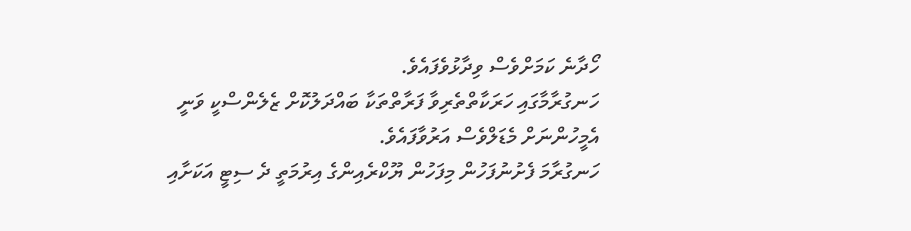ހޯދާނެ ކަމަށްވެސް ވިދާޅުވެފައެވެ.
ހަނގުރާމާގައި ހަރަކާތްތެރިވާ ފަރާތްތަކާ ބައްދަލުކޮށް ޒެލެންސްކީ ވަނީ އެމީހުންނަށް މެޑަލްވެސް އަރުވާފައެވެ.
ހަނގުރާމަ ފެށުނުފަހުން މިފަހުން ޔޫކްރެއިންގެ އިރުމަތީ ދެ ސިޓީ އަކަށާއި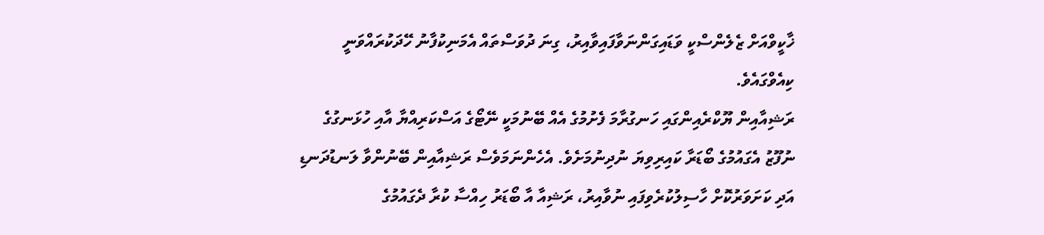ޚާކީވްއަށް ޒެލެންސްކީ ވަޑައިގަންނަވާފައިވާއިރު، ގިނަ ދުވަސްތައް އެމަނިކުފާނު ހޭދަކުރައްވަނީ ކިއެވްގައެވެ.
ރަޝިއާއިން ޔޫކްރެއިންގައި ހަނގުރާމަ ފެށުމުގެ އެއް ބޭނުމަކީ ނޭޓޯގެ އަސްކަރިއްޔާ އާއި ހުޅަނގުގެ ނުފޫޒު އެގައުމުގެ ބޯޑަރާ ކައިރިވިޔަ ނުދިނުމަށެވެ. އެހެންނަމަވެސް ރަޝިއާއިން ބޭނުންވާ ލަނޑުދަނޑި އަދި ކަށަވަރުކޮށް ހާސިލުކުރެވިފައި ނުވާއިރު، ރަޝިއާ އާ ބޯޑަރު ހިއްސާ ކުރާ ދެގައުމުގެ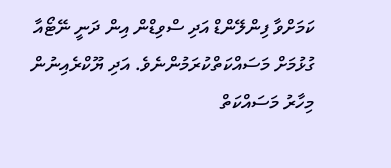ކަމަށްވާ ފިންލޭންޑް އަދި ސްވިޑްން އިން ދަނީ ނޭޓޯއާ ގުޅުމަށް މަސައްކަތްކުރަމުންނެވެ. އަދި ޔޫކްރެއިނުން މިހާރު މަސައްކަތް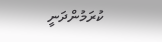ކުރަމުންދަނީ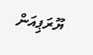ޔޫރަޕިއަން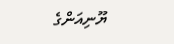ޔޫނިއަންގެ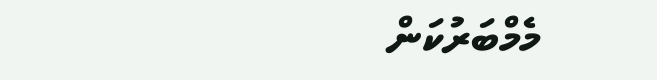މެމްބަރުކަން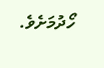ހޯދުމަށެވެ.